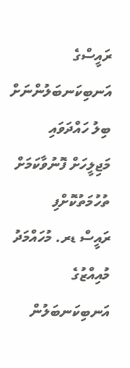ރައީސްގެ އަނބިކަނބަލުންނަށް ބިލު ހައްދަވައި މަޖިލީހަށް ފޮނުވާކަމަށް ތުހުމަތުކޮށްފި
ރައީސް ޑރ. މުހައްމަދު މުއިއްޒުގެ އަނބިކަނބަލުން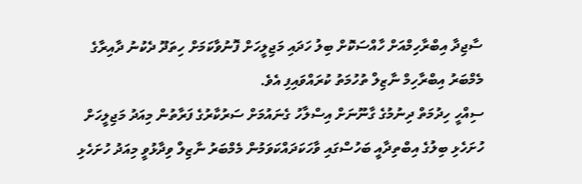ސާޖިދާ އިބްރާހިމްއަށް ހާއްސަކޮށް ބިލު ހަދައި މަޖިލީހަށް ފޮނުވާކަމަށް ހިތަދޫ ދެކުނު ދާއިރާގެ މެމްބަރު އިބްރާހިމް ނާޒިލް ތުހުމަތު ކުރައްވައިފި އެވެ.
ސިއްހީ ހިދުމަތް ދިނުމުގެ ގާނޫނަށް އިސްލާހު ގެނައުމަށް ސަރުކާރުގެ ފަރާތުން މިއަދު މަޖިލީހަށް ހުށަހެޅި ބިލުގެ އިބްތިދާއީ ބަހުސްގައި ވާހަކަދައްކަވަމުން މެމްބަރު ނާޒިލް ވިދާޅުވީ މިއަދު ހުށަހެޅި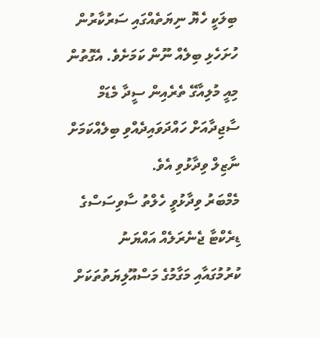ބިލަކީ ހެޔޮ ނިޔަތެއްގައި ސަރުކާރުން ހުށަހެޅި ބިލެއް ނޫން ކަމަށެވެ. އެގޮތުން މިއީ މުލިއާގޭ ތެރެއިން ސީދާ މެޑަމް ސާޖިދާއަށް ހައްދަވައިދެއްވި ބިލެއްކަމަށް ނާޒިލް ވިދާޅުވި އެވެ.
މެމްބަރު ވިދާޅުވީ ހެލްތު ސާވިސަސްގެ ޑިރެކްޓާ ޖެނެރަލެއް އައްޔަނު ކުރުމުގައާއި މަގާމުގެ މަސްއޫލިޔަތުތަކަށް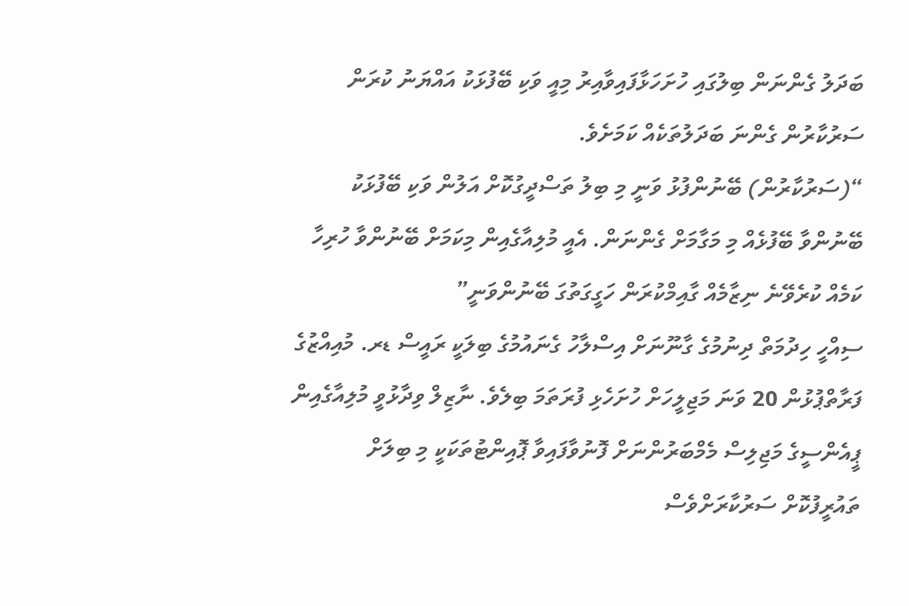ބަދަލު ގެންނަން ބިލުގައި ހުށަހަޅާފައިވާއިރު މިއީ ވަކި ބޭފުޅަކު އައްޔަނު ކުރަން ސަރުކާރުން ގެންނަ ބަދަލުތަކެއް ކަމަށެވެ.
“(ސަރުކާރުން) ބޭނުންފުޅު ވަނީ މި ބިލު ތަސްދީގުކޮށް އަލުން ވަކި ބޭފުޅަކު ބޭނުންވާ ބޭފުޅެއް މި މަގާމަށް ގެންނަން. އެއީ މުލިއާގެއިން މިކަމަށް ބޭނުންވާ ހުރިހާ ކަމެއް ކުރެވޭނެ ނިޒާމެއް ގާއިމްކުރަން ހަގީގަތުގަ ބޭނުންވަނީ”
ސިއްހީ ހިދުމަތް ދިނުމުގެ ގާނޫނަށް އިސްލާހު ގެނައުމުގެ ބިލަކީ ރައީސް ޑރ. މުއިއްޒުގެ ފަރާތްޕުޅުން 20 ވަނަ މަޖިލީހަށް ހުށަހެޅި ފުރަތަމަ ބިލެވެ. ނާޒިލް ވިދާޅުވީ މުލިއާގެއިން ޕީއެންސީގެ މަޖިލިސް މެމްބަރުންނަށް ފޮނުވާފައިވާ ޕޮއިންޓުތަކަކީ މި ބިލަށް ތައުރީފުކޮށް ސަރުކާރަށްވެސް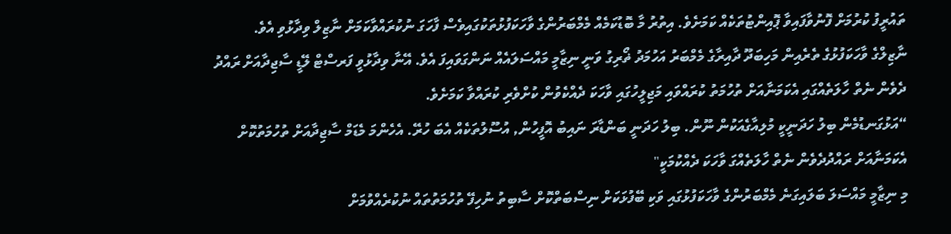ތައުރީފު ކުރުމަށް ފޮނުވާފައިވާ ޕޮއިންޓުތަކެއް ކަމަށެވެ. އިތުރު މާ ބޮޑުކަމެއް މެމްބަރުންގެ ވާހަކަފުޅުތަކުގައިވެސް ފާހަގަ ނުކުރައްވާކަމަށް ނާޒިލް ވިދާޅުވި އެވެ.
ނާޒިލްގެ ވާހަކަފުޅުގެ ތެރެއިން މަހިބަދޫ ދާއިރާގެ މެމްބަރު އަހުމަދު ޡޯރިގު ވަނީ ނިޒާމީ މައްސަލައެއް ނަންގަވައިފަ އެވެ. އޭނާ ވިދާޅުވީ ފަރސްޓް ލޭޑީ ސާޖިދާއަށް ރައްދު ދެވެން ނެތް ހާލަތެއްގައި އެކަމަނާއަށް ތުހުމަތު ކުރައްވައި މަޖިލީހުގައި ވާހަކަ ދެއްކެވުން ކުށްވެރި ކުރައްވާ ކަމަށެވެ.
“އަޅުގަނޑުމެން ބިލު ހަދަނީކީ މުލިއާގެއަކުން ނޫން. ބިލު ހަދަނީ ބަންޑާރަ ނައިބު އޮފީހުން, އުސޫލުތަކެއް އެބަ ހުރޭ. އެހެންމަ މެޑަމް ސާޖިދާއަށް ތުހުމަތުކޮށް އެކަމަނާއަށް ރައްދުދެވެން ނެތް ހާލަތެއްގަ ވާހަކަ ދެއްކުމަކީ"
މި ނިޒާމީ މައްސަލަ ބަލައިގަނެ މެމްބަރުންގެ ވާހަކަފުޅުގައި ވަކި ބޭފުޅަކަށް ނިސްބަތްކޮށް ސާބިތު ނުހިފޭ ތުހުމަތުތައް ނުކުރެއްވުމަށް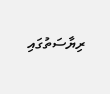ރިޔާސަތުގައި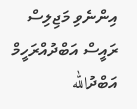އިންނެވި މަޖިލިސް ރައީސް އަބްދުއްރަހީމް އަބްދުالله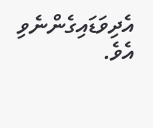އެދިވަޑައިގެންނެވި އެވެ.